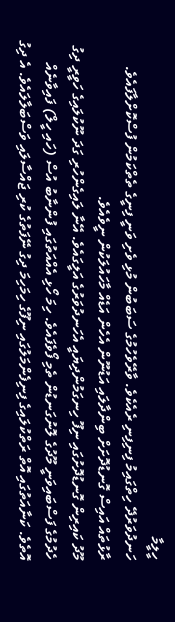ހީލީމާ
ހަނދުވަރުދޭ ހިތްގައިމު ފިނިފިނި ރެއެކެވެ. ވާރޭވެހުމުގެ ސަބަބުން މުޅި ވެށި ވަނީ ފިނީގެ ތެތްކަމުން ފުސްކޮށްލާފައެވެ. ރާޅުތައް އައިސް ގޮނޑުދޮށަށް ބިންދާލައި އަޑުނޫން އެހެން އަޑެއް މާހައުލަކުން ނީވެއެވެ.
މޫދު ކައިރިން ގޮނޑުދޮށުގައި ނިފޫ ހިނގަމުންދިޔައީ އެހަނދުވަރުގެ އަލީގައެވެ. އޭނާ ލައިގެންހުރި ގަދަ ނޫކުލައިގެ ހަވީރީ ދިގު ހެދުމުގެ ފަސްބައިވަނީ މޫދުގެ ލޮނުގަނޑުން ތެމި ފޯވެފައެވެ. ހިމަ ހޯޅި އެއްއަތުގައި ފުންނާބު އުސް (ހައި ހީލް) ފައިވާނެއް އޮތެވެ. ކަނާއަތުގައި އޮތް ރަތްކުލައިގެ ފިނިފެންމަލުގައި ނިފޫގެ ހިމަހިމަ ދިގު ނޭފަތުގެ ކުރި ޖައްސާލައި ވަސްބަލާލައެވެ. އެ ދިގު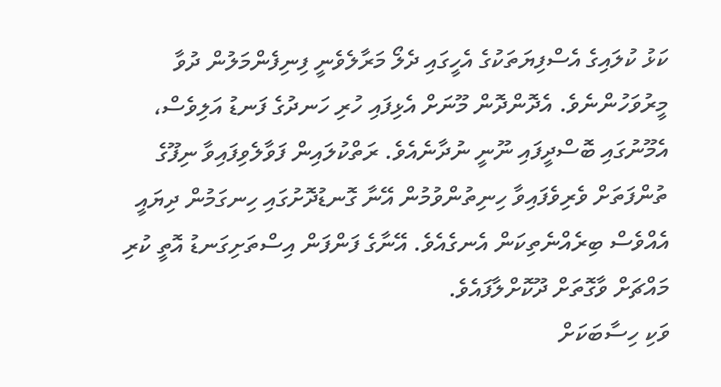ކަޅު ކުލައިގެ އެސްފިޔަތަކުގެ އެހީގައި ދެލޯ މަރާލެވެނީ ފިނިފެންމަލުން ދުވާ މީރުވަހުންނެވެ. އެދޮންދޮން މޫނަށް އެޅިފައި ހުރި ހަނދުގެ ފަނޑު އަލިވެސް، އެމޫނުގައި ބޮސްދީފައި ނޫނީ ނުދާނެއެވެ. ރަތްކުލައިން ފަވާލެވިފައިވާ ނިފޫގެ ތުންފަތަށް ވެރިވެފައިވާ ހިނިތުންވުމުން އޭނާ ގޮނޑުދޮށުގައި ހިނގަމުން ދިޔައީ އެއްވެސް ބިރެއްނެތިކަން އެނގެއެވެ. އޭނާގެ ފަންފަން އިސްތަށިގަނޑު އޮތީ ކުރި މައްޗަށް ވާގޮތަށް ދޫކޮށްލާފައެވެ.
ވަކި ހިސާބަކަށް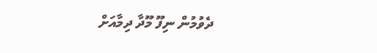ދެވުމުން ނިފޫ މޫދާ ދިމާއަށް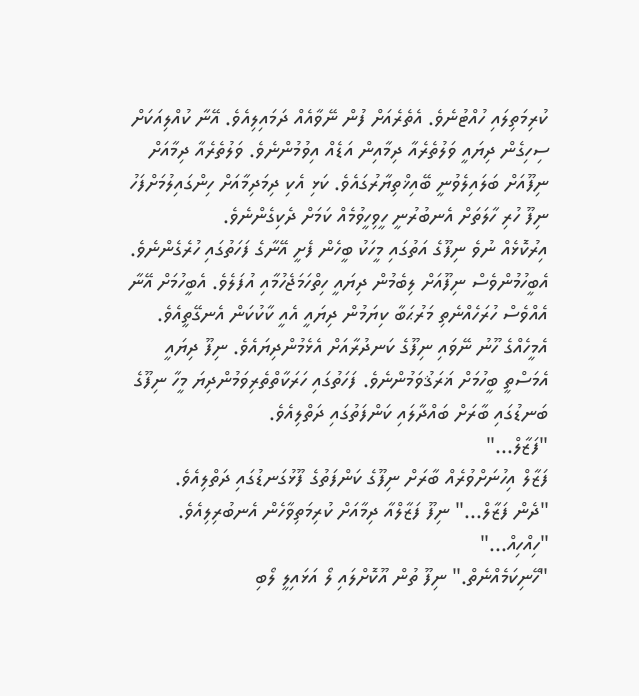ކުރިމަތިލައި ހުއްޓުނެވެ. އެތެރެއަށް ފުން ނޭވާއެއް ދަމައިލިއެވެ. އޭނާ ކުއްލިއަކަށް ސިހިގެން ދިޔައީ ވަލުތެރެއާ ދިމާއިން އަޑެއް އިވުމުންނެވެ. ވަލުތެރެއާ ދިމާއަށް ނިފޫއަށް ބަލައިލެވުނީ ބޭއިޚްތިޔާރުގައެވެ. ކަޅި އެކި ދިމަދިމާއަށް ހިންގައިލުމަށްފަހު ނިފޫ ހުރި ހާލަތަށް އެނބުރުނީ ހީވިހީވުމެއް ކަމަށް ދެކިގެންނެވެ.
އިރުކޮޅެއް ނުވެ ނިފޫގެ އަތުގައި މީހަކު ބީހެން ފެށީ އޭނާގެ ފަހަތުގައި ހުރެގެންނެވެ. އެބީހުމުންވެސް ނިފޫއަށް ލިބެމުން ދިޔައީ ހިތްހަމަޖެހުމާއި އުފަލެވެ. އެބީހުމަށް އޭނާ އެއްވެސް ހުރަހެއްނެތި މަރުޙަބާ ކިޔަމުން ދިޔައީ އެއީ ކާކުކަން އެނގޭތީއެވެ. އެމީހެއްގެ ހޫނު ނޭވައި ނިފޫގެ ކަނދުރާއަށް އެޅެމުންދިޔައެވެ. ނިފޫ ދިޔައީ އެމަސްތީ ބީހުމަށް ޣަރަޤުވަމުންނެވެ. ފަހަތުގައި ހަރަކާތްތެރިވަމުންދިޔަ މީހާ ނިފޫގެ ބަނޑުގައި ބާރަށް ބައްދާލައި ކަންފަތުގައި ދަތްލިއެވެ.
"ފަޒާލް..."
ފަޒާލް އިހުނަށްވުރެއް ބާރަށް ނިފޫގެ ކަންފަތުގެ ފޫޅުގަނޑުގައި ދަތްލިއެވެ.
"ދެން ފަޒާލް..." ނިފޫ ފަޒާލްއާ ދިމާއަށް ކުރިމަތިވާހެން އެނބުރިލިއެވެ.
"ހިއްހިއް..."
"ހޭނިކަމެއްނެތް." ނިފޫ ތުން އޫކޮށްލައި ލޯ އަޅައިލީ ލޯބި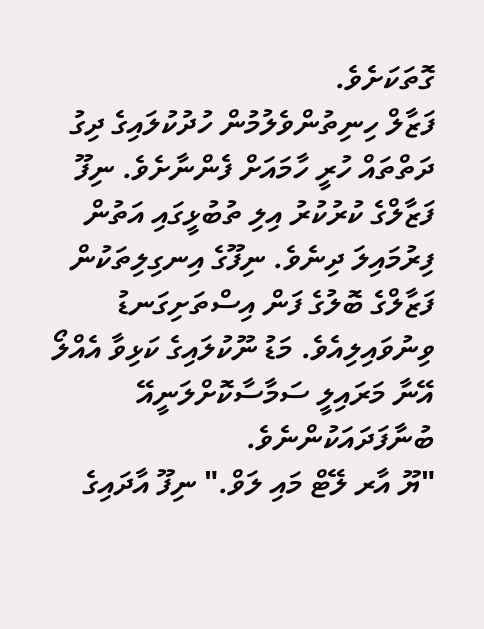ގޮތަކަށެވެ.
ފަޒާލް ހިނިތުންވެލުމުން ހުދުކުލައިގެ ދިގު ދަތްތައް ހުރީ ހާމައަށް ފެންނާށެވެ. ނިފޫ ފަޒާލްގެ ކުރުކުރު އިލި ތުބުޅީގައި އަތުން ފިރުމައިލަ ދިނެވެ. ނިފޫގެ އިނގިލިތަކުން ފަޒާލްގެ ބޮލުގެ ފަން އިސްތަށިގަނޑު ވިނުވައިލިއެވެ. މަޑު ނޫކުލައިގެ ކަޅިވާ އެއްލޯ އޭނާ މަރައިލީ ސަމާސާކޮށްލަނީއޭ ބުނާފަދައަކުންނެވެ.
"ޔޫ އާރ ލޭޓް މައި ލަވް." ނިފޫ އާދައިގެ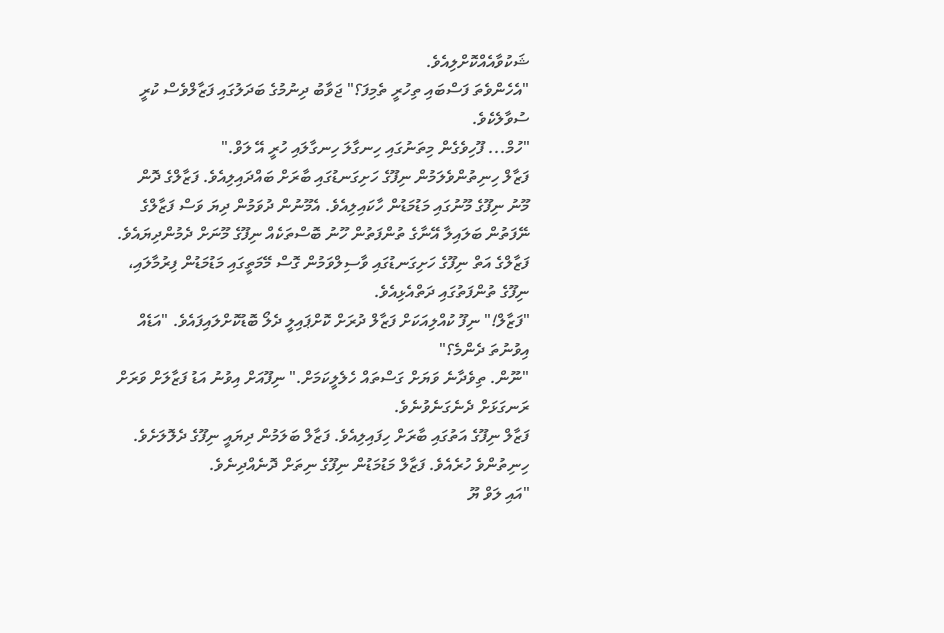ޝަކުވާއެއްކޮށްލިއެވެ.
"އެހެންވެތަ ފަސްބައި ތިހުރީ ތެމިފަ؟" ޖަވާބު ދިނުމުގެ ބަދަލުގައި ފަޒާލްވެސް ކުރީ ސުވާލެކެވެ.
"ހުމް... ފޫހިވެގެން މިތަނުގައި ހިނގާލަ ހިނގާލައި ހުރީ އޭ ލަވް."
ފަޒާލް ހިނިތުންވެލަމުން ނިފޫގެ ހަށިގަނޑުގައި ބާރަށް ބައްދައިލިއެވެ. ފަޒާލްގެ ދޮން މޫނު ނިފޫގެ މޫނުގައި މަޑުމަޑުން ހާކައިލިއެވެ. އެމޫނުން ދުވަމުން ދިޔަ ވަސް ފަޒާލްގެ ނޭފަތުން ބަލައިލާ އޭނާގެ ތުންފަތުން ހޫނު ބޮސްތަކެއް ނިފޫގެ މޫނަށް ދެމުންދިޔައެވެ. ފަޒާލްގެ އަތް ނިފޫގެ ހަށިގަނޑުގައި ވާސިލްވަމުން ގޮސް މޭމަތީގައި މަޑުމަޑުން ފިރުމާލައި، ނިފޫގެ ތުންފަތުގައި ދަތްއެޅިއެވެ.
"ފަޒާލް!" ނިފޫ ކުއްލިއަކަށް ފަޒާލް ދުރަށް ކޮށްޕައިލީ ދެލޯ ބޮޑުކޮށްލައިފައެވެ. "އަޑެއް އިވުނުތަ ދެންމެ؟"
"ނޫން. ތިވެދާނެ ވަޔަށް ގަސްތައް ހެލެލީކަމަށް." ނިފޫއަށް އިވުނު އަޑު ފަޒާލަށް ވަރަށް ރަނގަޅަށް ދެނެގަނެވުނެވެ.
ފަޒާލް ނިފޫގެ އަތުގައި ބާރަށް ހިފައިލިއެވެ. ފަޒާލް ބަލަމުން ދިޔައީ ނިފޫގެ ދެލޮލަށެވެ. ހިނިތުންވެ ހުރެއެވެ. ފަޒާލް މަޑުމަޑުން ނިފޫގެ ނިތަށް ދޮނެއްދިނެވެ.
"އައި ލަވް ޔޫ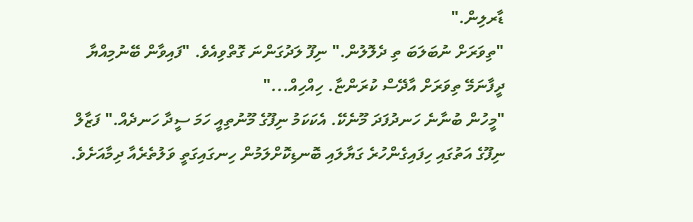ޑާރލިން."
"ތިވަރަށް ނުބަލަބަ ތި ދެލޮލުން." ނިފޫ ލަދުގަންނަ ގޮތްވިއެވެ. "ފައިވާން ބޭނުމިއްޔާ ދީފާނަމޭ ތިވަރަށް އާދޭސް ކުރަންޏާ. ހިއްހިއް..."
"މީހުން ބުނާނެ ހަނދުފަދަ މޫނެކޭ. އެކަކަމު ނިފޫގެ މޫނުތިއީ ހަމަ ސީދާ ހަނދެއް." ފަޒާލް ނިފޫގެ އަތުގައި ހިފައިގެންހުރެ ގަޔާލައި ބޮނޑިކޮށްލަމުން ހިނގައިގަތީ ވަލުތެރެއާ ދިމާއަށެވެ.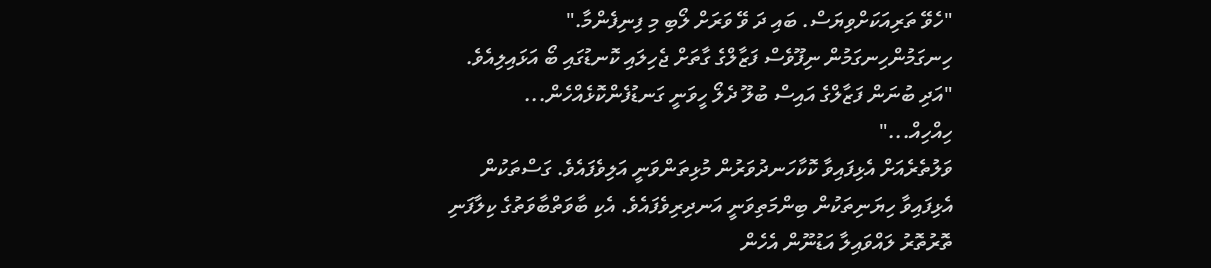"ހެވޭ ތަރިއަކަށްވިޔަސް. ބައި ދަ ވޭ ވަރަށް ލޯބި މި ފިނިފެންމާ." ހިނގަމުންހިނގަމުން ނިފޫވެސް ފަޒާލްގެ ގާތަށް ޖެހިލައި ކޮނޑުގައި ބޯ އަޅައިލިއެވެ. "އަދި ބުނަން ފަޒާލްގެ އައިސް ބުލޫ ދެލޯ ހީވަނީ ގަނޑުފެންކޮޅެއްހެން... ހިއްހިއް..."
ވަލުތެރެއަށް އެޅިފައިވާ ކޮކާހަނދުވަރުން މުޅިތަންވަނީ އަލިވެފައެވެ. ގަސްތަކުން އެޅިފައިވާ ހިޔަނިތަކުން ބިންމަތިވަނީ އަނދިރިވެފައެވެ. އެކި ބާވަތްބާވަތުގެ ކިލާފަނި ތޮރުތޮރު ލައްވައިލާ އަޑުނޫން އެހެން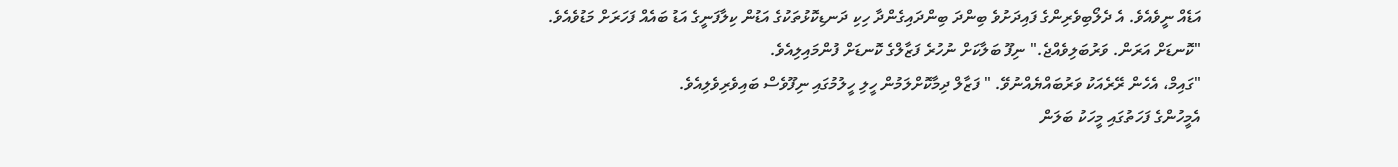އަޑެއް ނީވެއެވެ. އެ ދެލޯބިވެރިންގެ ފައިދަށުވެ ބިންދަ ބިންދައިގެންދާ ހިކި ދަނޑިކޮޅުތަކުގެ އަޑުން ކިލާފަނީގެ އަޑު ބައެއް ފަހަރަށް މަޑުވެއެވެ.
"ކޮނޑަށް އަރަން. ވަރުބަލިވެއްޖެ." ނިފޫ ބަލާކަށް ނުހުރެ ފަޒާލްގެ ކޮނޑަށް ފުންމައިލިއެވެ.
"ގައިމް، އެހެން ރޭރެއަކު ވަރުބައްޔެއްނުވޭ. " ފަޒާލް ދިމާކޮށްލަމުން ހީލި ހީލުމުގައި ނިފޫވެސް ބައިވެރިވެލިއެވެ.
އެމީހުންގެ ފަހަތުގައި މީހަކު ބަލަން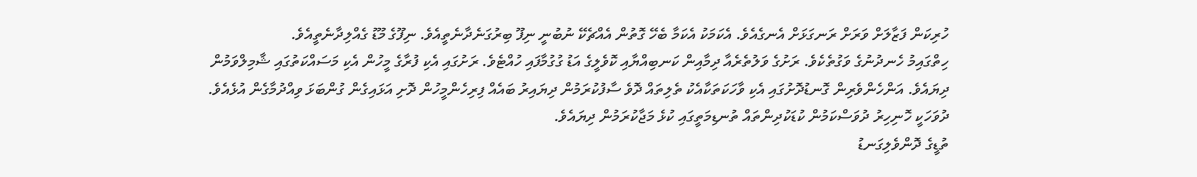ހުރިކަން ފަޒާލަށް ވަރަށް ރަނގަޅަށް އެނގެއެވެ. އެކަމަކު އެކަމާ ބެހޭ ގޮތުން އެއްޗެކޭ ނުބުނީ ނިފޫ ބިރުގަނެދާނެތީއެވެ. ނިފޫގެ މޫޑު ގެއްލިދާނެތީއެވެ.
ހިތްގައިމު ހެނދުނުގެ ވަގުތެކެވެ. ރަށުގެ ވަލުތެރެއާ ދިމާއިން ކަނބިއްޔާއި ކޮވެލީގެ އަޑު ގުގުމާފައި ހުއްޓެވެ. ރަށުގައި އެކި ފުރާގެ މީހުން އެކި މަސައްކަތުގައި ޝާމިލްވަމުން ދިޔައެވެ. އަންހެންވެރިން ގޮނޑުދޮށުގައި އެކި ވާހަކަތަކާއެކު ތެލިތައް ދޮވެ ސާފުކުރަމުން ދިޔައިރު ބައެއް ފިރިހެންމީހުން ދޮށި އަޅައިގެން ގުންބަޅަ ވިއްދުމާގެން އުޅެއެވެ. ދުވަހަކީ ހޮނިހިރު ދުވަސްކަމުން ކުޑަކުދިންތައް ތުނޑިމަތީގައި ކުޅެ މަޖާކުރަމުން ދިޔައެވެ.
ތުޑީގެ ދޮންވެލިގަނޑު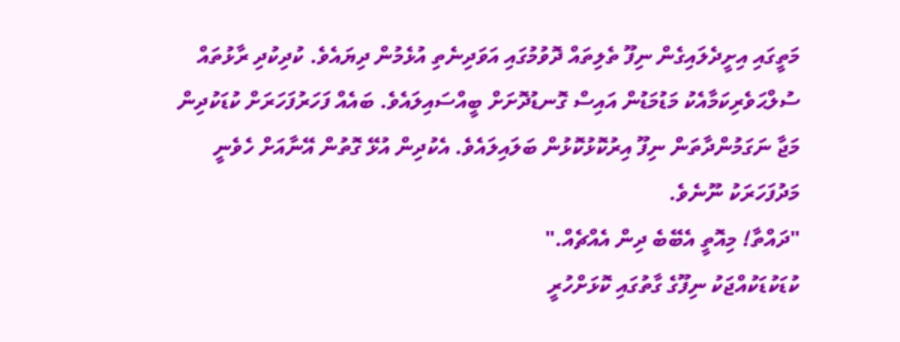މަތީގައި އިށީދެލައިގެން ނިފޫ ތެލިތައް ދޮވުމުގައި އަވަދިނެތި އުޅެމުން ދިޔައެވެ. ކުދިކުދި ރާޅުތައް ސުލްޙަވެރިކަމާއެކު މަޑުމަޑުން އައިސް ގޮނޑުދޮށަށް ބީއްސައިލައެވެ. ބައެއް ފަހަރުފަހަރަށް ކުޑަކުދިން މަޖާ ނަގަމުންދާތަން ނިފޫ އިރުކޮޅުކޮޅުން ބަލައިލައެވެ. އެކުދިން އުޅޭ ގޮތުން އޭނާއަށް ހެވެނީ މަދުފަހަރަކު ނޫނެވެ.
"ދައްތާ! މިއޮތީ އެބޭބެ ދިން އެއްޗެއް."
ކުޑަކުޑަކުއްޖަކު ނިފޫގެ ގާތުގައި ކޮޅަށްހުރީ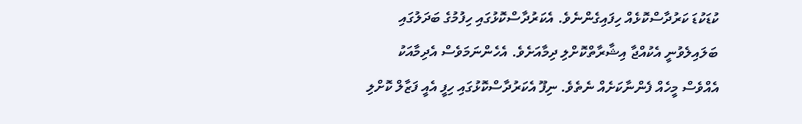ކުޑަކުޑަ ކަރުދާސްކޮޅެއް ހިފައިގެންނެވެ. އެކަރުދާސްކޮޅުގައި ހިފުމުގެ ބަދަލުގައި ބަލައިލެވުނީ އެކުއްޖާ އިޝާރާތްކޮށްލި ދިމާއަށެވެ. އެހެންނަމަވެސް އެދިމާއަކު އެއްވެސް މީހެއް ފެންނާކަށެއް ނެތެވެ. ނިފޫ އެކަރުދާސްކޮޅުގައި ހިފީ އެއީ ފަޒާލް ކޮށްލި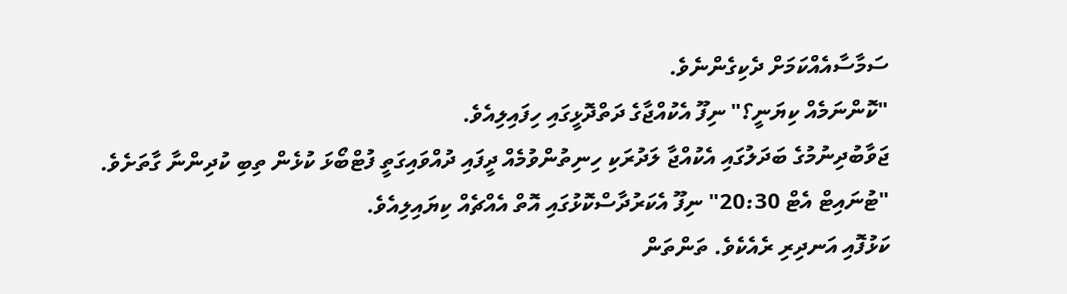ސަމާސާއެއްކަމަށް ދެކިގެންނެވެ.
"ކޮންނަމެއް ކިޔަނީ؟" ނިފޫ އެކުއްޖާގެ ދަތްދޮޅީގައި ހިފައިލިއެވެ.
ޖަވާބުދިނުމުގެ ބަދަލުގައި އެކުއްޖާ ލަދުރަކި ހިނިތުންވުމެއް ދީފައި ދުއްވައިގަތީ ފުޓްބޯޅަ ކުޅެން ތިބި ކުދިންނާ ގާތަށެވެ.
"ޓުނައިޓް އެޓް 20:30" ނިފޫ އެކަރުދާސްކޮޅުގައި އޮތް އެއްޗެއް ކިޔައިލިއެވެ.
ކަޅުފޮއި އަނދިރި ރެއެކެވެ. ތަންތަން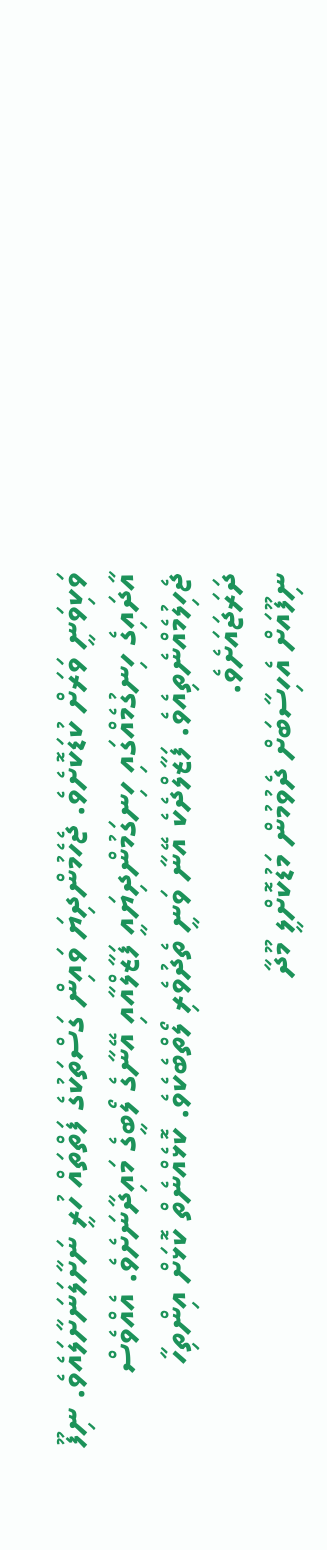ވަކިވަނީ ވަރަށް ކުޑަކޮށެވެ. ޖެހެމުންދިޔަ ވައިން ގަސްތަކުގެ ފަތްތައް ހުރީ ނަށާލަނަށާލައެވެ. ނިފޫ އާދައިގެ ހިނގުމެއްގައި ހިނގަމުންދިޔައީ ފަޒާލްއާއި އޭނާގެ ލޯބީގެ މައިދާނަށެވެ. އެއްވެސް ޖެހިލުމެއްނެތިއެވެ. ފަޒާލްދެކެ އޭނާ ވަނީ ތެދުވެރި ލޯތްބެކެވެ. ކޮޅެއްނެތް ކޮޅަށް އިންތިހާ ދަރަޖައަށެވެ.
ނިފޫއަށް އެހިސާބަށް ދެވުމުން މަޑުކޮށްލީ މޫދާ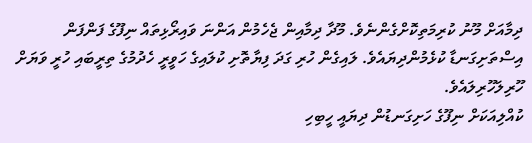ދިމާއަށް މޫނު ކުރިމަތިކޮށްގެންނެވެ. މޫދާ ދިމާއިން ޖެހެމުން އަންނަ ވައިރޯޅިތައް ނިފޫގެ ފަންފަން އިސްތަށިގަނޑާ ކުޅެމުންދިޔައެވެ. ލައިގެން ހުރި ގަދަ ފިޔާތޮށި ކުލައިގެ ހަވީރީ ހެދުމުގެ ތިރީބައި ހުރީ ވަޔަށް ހޫރިލަހޫރިލައެވެ.
ކުއްލިއަކަށް ނިފޫގެ ހަށިގަނޑުން ދިޔައީ ހީބިހި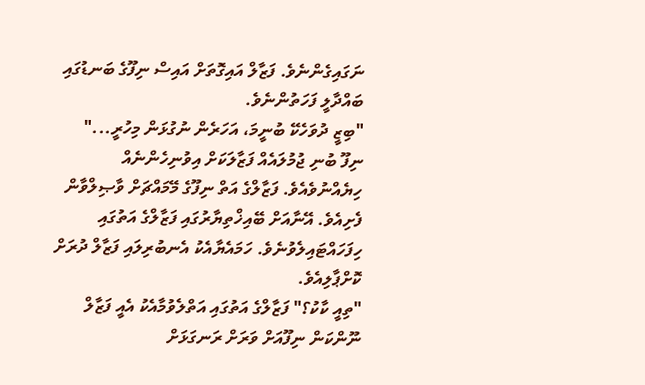ނަގައިގެންނެވެ. ފަޒާލް އައިގޮތަށް އައިސް ނިފޫގެ ބަނޑުގައި ބައްދާލީ ފަހަތުންނެވެ.
"ބިޒީ ދުވަހެކޭ ބުނީމަ، އަހަރެން ނުގުޅަން މިހުރީ..."
ނިފޫ ބުނި ޖުމުލައެއް ފަޒާލަކަށް އިވުނިހެންނެއް ހިޔެއްނުވެއެވެ. ފަޒާލްގެ އަތް ނިފޫގެ މޭމައްޗަށް ވާޞިލްވާން ފެށިއެވެ. އޭނާއަށް ބޭއިޚްތިޔާރުގައި ފަޒާލްގެ އަތުގައި ހިފަހައްޓައިލެވުނެވެ. ހަމައެޔާއެކު އެނބުރިލައި ފަޒާލް ދުރަށް ކޮށްޕާލިއެވެ.
"ތިއީ ކާކު؟" ފަޒާލްގެ އަތުގައި އަތްލެވުމާއެކު އެއީ ފަޒާލް ނޫންކަން ނިފޫއަށް ވަރަށް ރަނގަޅަށް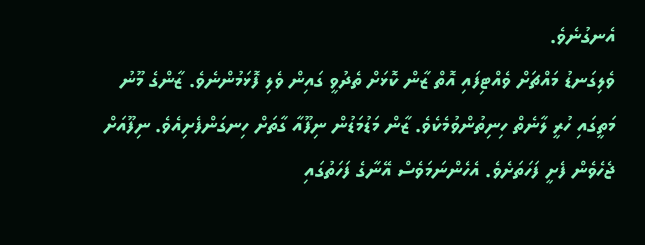އެނގުނެވެ.
ވެލިގަނޑު މައްޗަށް ވެއްޓިފައި އޮތް ޒާން ކޮޅަށް ތެދުވީ ގައިން ވެލި ފޮޅަމުންނެވެ. ޒާންގެ މޫނު މަތީގައި ހުރީ ލާނެތް ހިނިތުންވުމެކެވެ. ޒާން މަޑުމަޑުން ނިފޫއާ ގާތަށް ހިނގަންފެށިއެވެ. ނިފޫއަށް ޖެހެވެން ފެށީ ފަހަތަށެވެ. އެހެންނަމަވެސް އޭނާގެ ފަހަތުގައި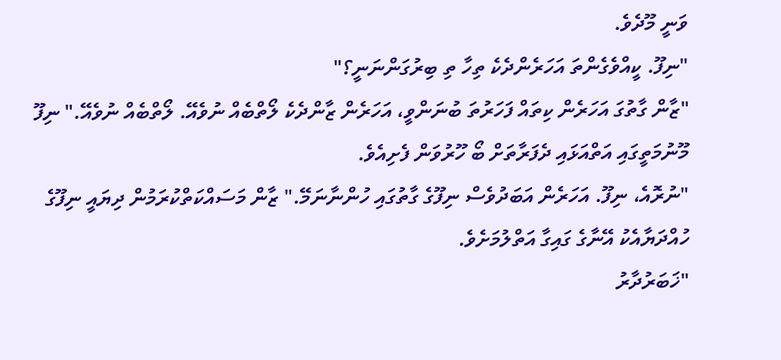ވަނީ މޫދެވެ.
"ނިފޫ. ކީއްވެގެންތަ އަހަރެންދެކެ ތިހާ ތި ބިރުގަންނަނީ؟"
"ޒާން ގާތުގަ އަހަރެން ކިތައް ފަހަރުތަ ބުނަންވީ، އަހަރެން ޒާންދެކެ ލޯތްބެއް ނުވެއޭ. ލޯތްބެއް ނުވެއޭ." ނިފޫ މޫނުމަތީގައި އަތްއަޅައި ދެފަރާތަށް ބޯ ހޫރުވަން ފެށިއެވެ.
"ނުރޮއެ، ނިފޫ. އަހަރެން އަބަދުވެސް ނިފޫގެ ގާތުގައި ހުންނާނަމޭ." ޒާން މަސައްކަތްކުރަމުން ދިޔައީ ނިފޫގެ ހުއްދަޔާއެކު އޭނާގެ ގައިގާ އަތްލުމަށެވެ.
"ޚަބަރުދާރު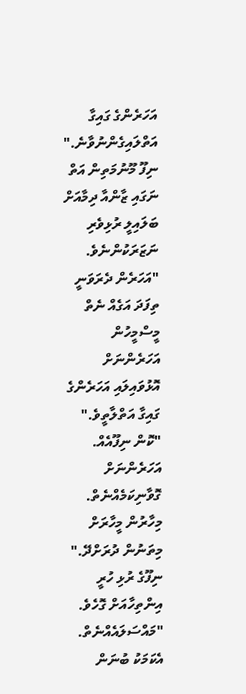އަހަރެންގެ ގައިގާ އަތްލައިގެންނުވާނެ." ނިފޫ މޫނުމަތިން އަތް ނަގައި ޒާންއާ ދިމާއަށް ބަލައިލީ ރުޅިވެރި ނަޒަރަކުންނެވެ. "އަހަރެން ދެރަވަނީ ތިފަދަ އަގެއް ނެތް މީސްމީހުން އަހަރެންނަށް އޮޅުވައިލައި އަހަރެންގެ ގައިގާ އަތްލާތީވެ."
"ކޮން ނިފޫއެއް. އަހަރެންނަށް ގޮވާނިކަމެއްނެތް. މިހާރުން މީހާރަށް މިތަނުން ދުރަށްދޭ." ނިފޫގެ ރުޅި ހުރީ އިންތިހާއަށް ގޮހެވެ.
"މައްސަލައެއްނެތް. އެކަމަކު ބުނަން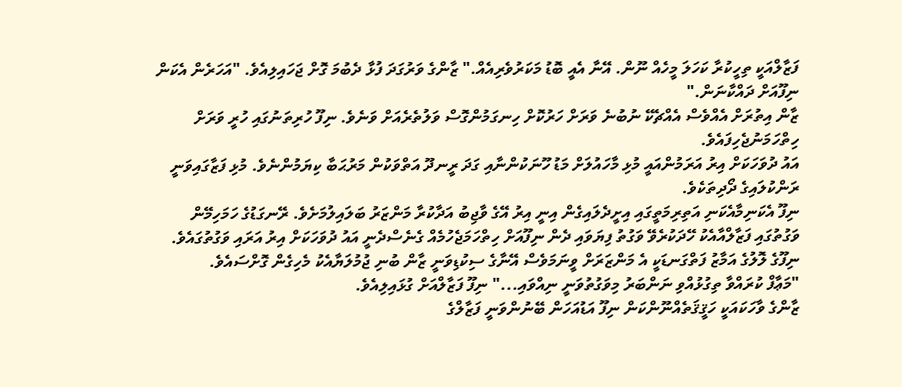ފަޒާލްއަކީ ތިހީކުރާ ކަހަލަ މީހެއް ނޫން. އޭނާ އެއީ ބޮޑު މަކަރުވެރިއެއް." ޒާންގެ ވަރުގަދަ ފުޅާ ދެބުމަ ގޮށް ޖަހައިލިއެވެ. "އަހަރެން އެކަން ނިފޫއަށް ދައްކާނަން."
ޒާން އިތުރަށް އެއްވެސް އެއްޗެކޭ ނުބުނެ ވަރަށް ހަރުކޮށް ހިނގަމުންގޮސް ވަލުތެރެއަށް ވަނެވެ. ނިފޫ ހުރިތަނުގައި ހުރީ ވަރަށް ހިތްހަމަނުޖެހިފައެވެ.
އައު ދުވަހަކަށް އިރު އަރަމުންއައީ މުޅި މާހައުލަށް މަޑު ހޫނަކުންނާއި ގަދަ ރީނދޫ އަތްވަކުން މަރުޙަބާ ކިޔަމުންނެވެ. މުޅި ފަޒާގައިވަނީ ރަންކުލައިގެ ދޯދިތަކެވެ.
ނިފޫ އެކަނިމާއެކަނި އަތިރިމަތީގައި އިށީދެލައިގެން އިނީ އިރު އޭގެ ވާޖިބު އަދާކުރާ މަންޒަރު ބަލައިލުމަށެވެ. ރޭނގަޑުގެ ހަމަހިމޭން ވަގުތުގައި ފަޒާލްއާއެކު ހޭދަކުރެވޭ ވަގުތު ފިޔަވައި ދެން ނިފޫއަށް ހިތްހަމަޖެހުމެއް ގެނެސްދެނީ އައު ދުވަހަކަށް އިރު އަރައި ވަގުތުގައެވެ. ނިފޫގެ ލޮލުގެ އަމާޒު ފަތްގަނޑަކީ އެ މަންޒަރަށް ވީނަމަވެސް އޭނާގެ ސިކުޑިވަނީ ޒާން ބުނި ޖުމުލަޔާއެކު މެހިގެން ގޮށްސައެވެ.
"މަޢާފް ކުރައްވާ ތިގުޅުއްވި ނަންބަރު މިވަގުތުވަނީ ނިއްވައި..." ނިފޫ ފަޒާލްއަށް ގުޅައިލިއެވެ.
ޒާންގެ ވާހަކައަކީ ހަޤީޤަތެއްނޫންކަން ނިފޫ އަޑުއަހަން ބޭނުންވަނީ ފަޒާލްގެ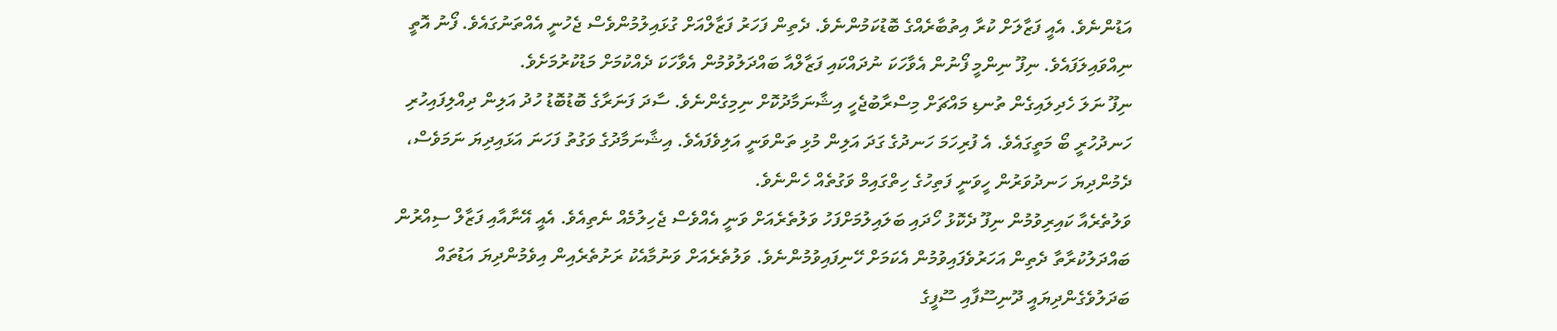އަޑުންނެވެ. އެއީ ފަޒާލަށް ކުރާ އިތުބާރެއްގެ ބޮޑުކަމުންނެވެ. ދެތިން ފަހަރު ފަޒާލްއަށް ގުޅައިލުމުންވެސް ޖެހުނީ އެއްތަނުގައެވެ. ފޯނު އޮތީ ނިއްވައިލަފައެވެ. ނިފޫ ނިންމީ ފޯނުން އެވާހަކަ ނުދައްކައި ފަޒާލްއާ ބައްދަލުވުމުން އެވާހަކަ ދެއްކުމަށް މަޑުކުރުމަށެވެ.
ނިފޫ ނަލަ ހެދިލައިގެން ތުނޑި މައްޗަށް މިސްރާބުޖެހީ އިޝާނަމާދުކޮށް ނިމިގެންނެވެ. ސާދަ ފަނަރާގެ ބޮޑުބޮޑު ހުދު އަލިން ދިއްލިފައިހުރި ހަނދުހުރީ ބޯ މަތީގައެވެ. އެ ފުރިހަމަ ހަނދުގެ ގަދަ އަލިން މުޅި ތަންވަނީ އަލިވެފައެވެ. އިޝާނަމާދުގެ ވަގުތު ފަހަނަ އަޅައިދިޔަ ނަމަވެސް، ދެމުންދިޔަ ހަނދުވަރުން ހީވަނީ ފަތިހުގެ ހިތްގައިމް ވަގުތެއް ހެންނެވެ.
ވަލުތެރެއާ ކައިރިވުމުން ނިފޫ ދެކޮޅު ހޯދައި ބަލައިލުމަށްފަހު ވަލުތެރެއަށް ވަނީ އެއްވެސް ޖެހިލުމެއް ނެތިއެވެ. އެއީ އޭނާއާއި ފަޒާލް ސިއްރުން ބައްދަލުކުރާތާ ދެތިން އަހަރުވެފައިވުމުން އެކަމަށް ހޭނިފައިވުމުންނެވެ. ވަލުތެރެއަށް ވަނުމާއެކު ރަށުތެރެއިން އިވެމުންދިޔަ އަޑުތައް ބަދަލުވެގެންދިޔައީ ދޫނިސޫފާއި ސޫފީގެ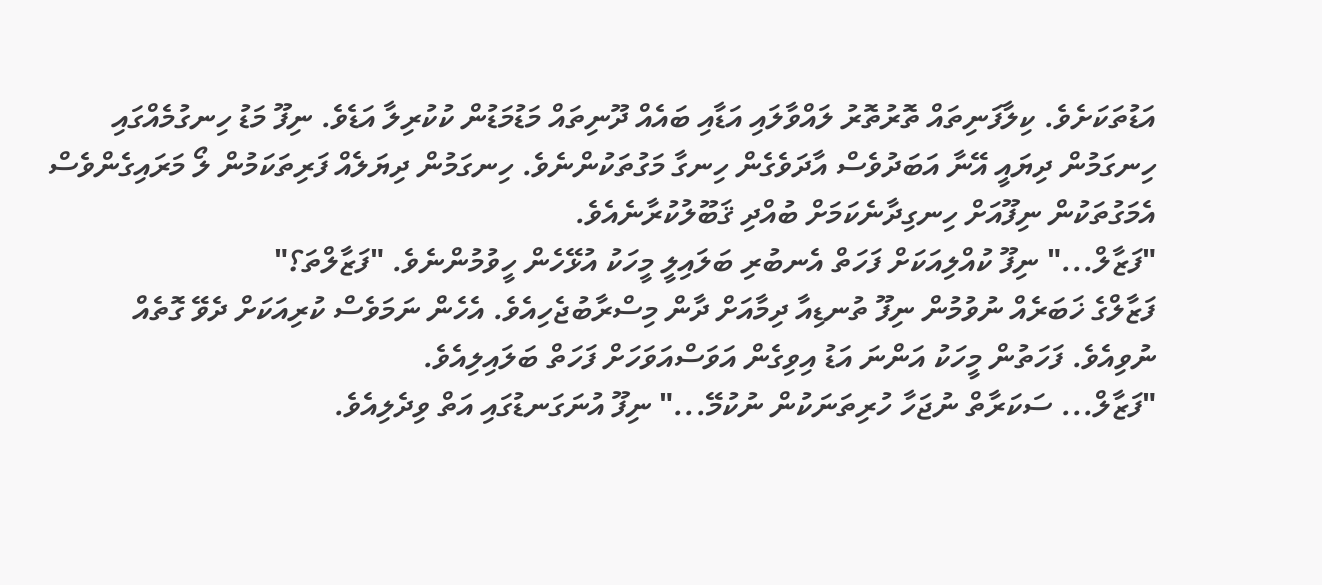އަޑުތަކަށެވެ. ކިލާފަނިތައް ތޮރުތޮރު ލައްވާލައި އަޑާއި ބައެއް ދޫނިތައް މަޑުމަޑުން ކުކުރިލާ އަޑެވެ. ނިފޫ މަޑު ހިނގުމެއްގައި ހިނގަމުން ދިޔައީ އޭނާ އަބަދުވެސް އާދަވެގެން ހިނގާ މަގުތަކުންނެވެ. ހިނގަމުން ދިޔަލެއް ފަރިތަކަމުން ލޯ މަރައިގެންވެސް އެމަގުތަކުން ނިފޫއަށް ހިނގިދާނެކަމަށް ބުއްދި ޤަބޫލުކުރާނެއެވެ.
"ފަޒާލް..." ނިފޫ ކުއްލިއަކަށް ފަހަތް އެނބުރި ބަލައިލީ މީހަކު އުޅޭހެން ހީވުމުންނެވެ. "ފަޒާލްތަ؟"
ފަޒާލްގެ ޚަބަރެއް ނުވުމުން ނިފޫ ތުނޑިއާ ދިމާއަށް ދާން މިސްރާބުޖެހިއެވެ. އެހެން ނަމަވެސް ކުރިއަކަށް ދެވޭ ގޮތެއް ނުވިއެވެ. ފަހަތުން މީހަކު އަންނަ އަޑު އިވިގެން އަވަސްއަވަހަށް ފަހަތް ބަލައިލިއެވެ.
"ފަޒާލް... ސަކަރާތް ނުޖަހާ ހުރިތަނަކުން ނުކުމޭ..." ނިފޫ އުނަގަނޑުގައި އަތް ވިދެލިއެވެ.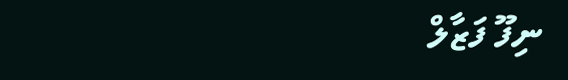ނިފޫ ފަޒާލް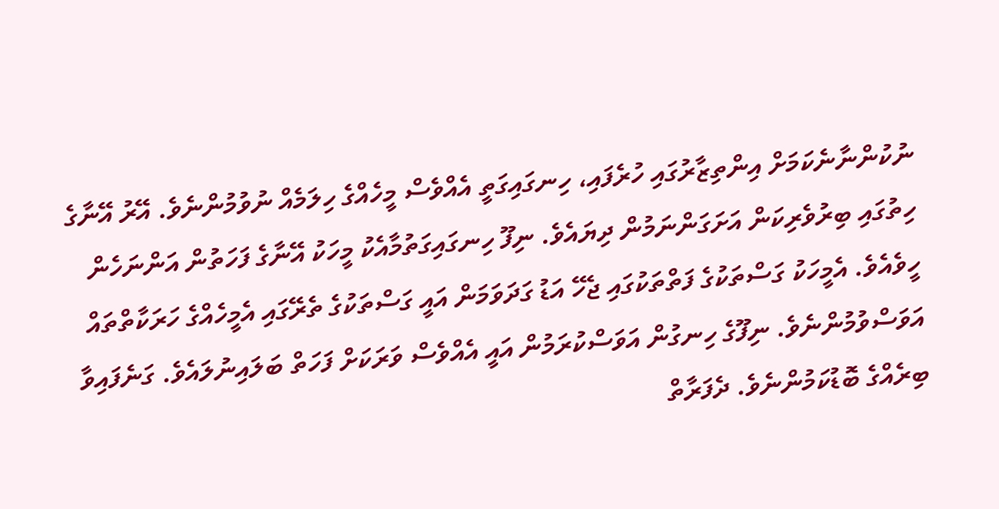ނުކުންނާނެކަމަށް އިންތިޒާރުގައި ހުރެފައި، ހިނގައިގަތީ އެއްވެސް މީހެއްގެ ހިލަމެއް ނުވުމުންނެވެ. އޭރު އޭނާގެ ހިތުގައި ބިރުވެރިކަން އަށަގަންނަމުން ދިޔައެވެ. ނިފޫ ހިނގައިގަތުމާއެކު މީހަކު އޭނާގެ ފަހަތުން އަންނަހެން ހީވެއެވެ. އެމީހަކު ގަސްތަކުގެ ފަތްތަކުގައި ޖެހޭ އަޑު ގަދަވަމަން އައީ ގަސްތަކުގެ ތެރޭގައި އެމީހެއްގެ ހަރަކާތްތައް އަވަސްވުމުންނެވެ. ނިފޫގެ ހިނގުން އަވަސްކުރަމުން އައީ އެއްވެސް ވަރަކަށް ފަހަތް ބަލައިނުލައެވެ. ގަނެފައިވާ ބިރެއްގެ ބޮޑުކަމުންނެވެ. ދެފަރާތް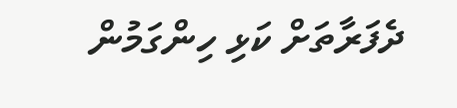ދެފަރާތަށް ކަޅި ހިންގަމުން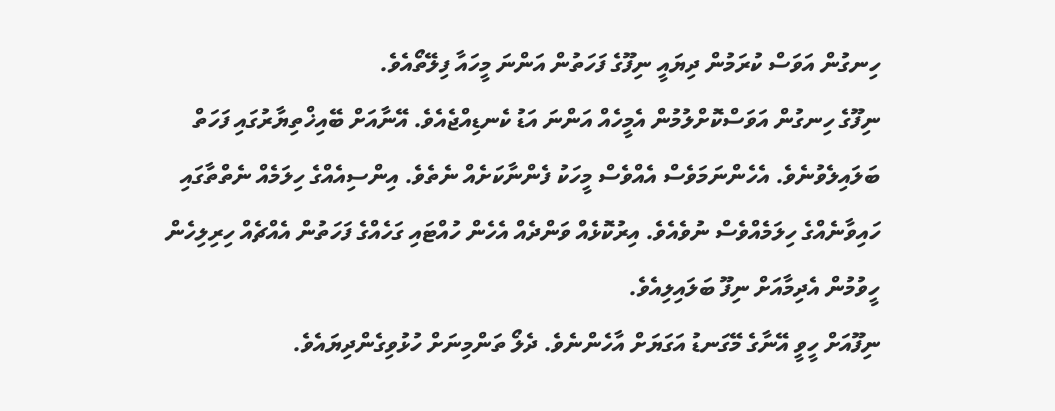ހިނގުން އަވަސް ކުރަމުން ދިޔައީ ނިފޫގެ ފަހަތުން އަންނަ މީހައާ ފިލޭތޯއެވެ.
ނިފޫގެ ހިނގުން އަވަސްކޮށްލުމުން އެމީހެއް އަންނަ އަޑު ކެނޑިއްޖެއެވެ. އޭނާއަށް ބޭއިޚްތިޔާރުގައި ފަހަތް ބަލައިލެވުނެވެ. އެހެންނަމަވެސް އެއްވެސް މީހަކު ފެންނާކަށެއް ނެތެވެ. އިންސިއެއްގެ ހިލަމެއް ނެތްތާގައި ހައިވާނެއްގެ ހިލަމެއްވެސް ނުވެއެވެ. އިރުކޮޅެއް ވަންދެއް އެހެން ހުއްޓައި ގަހެއްގެ ފަހަތުން އެއްޗެއް ހިރިލިހެން ހީވުމުން އެދިމާއަށް ނިފޫ ބަލައިލިއެވެ.
ނިފޫއަށް ހީވީ އޭނާގެ މޭގަނޑު އަގަޔަށް އާހެންނެވެ. ދެލޯ ތަންމިނަށް ހުޅުވިގެންދިޔައެވެ.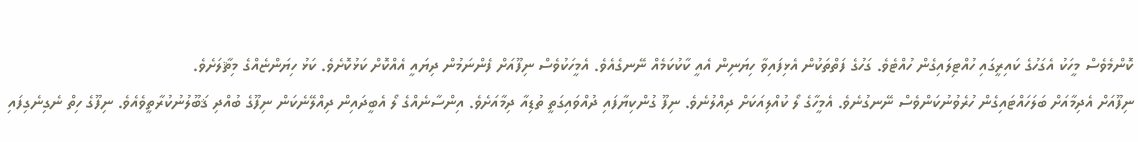ކޮންމެވެސް މީހަކު އެގަހުގެ ކައިރީގައި ހުއްޓިލައިގެން ހުއްޓެވެ. ގަހުގެ ފަތްތަކުން އެޅިފައިވާ ހިޔަނިން އެއީ ކާކުކަމެއް ނޭނގެއެވެ. އެމީހަކުވެސް ނިފޫއަށް ފެންނަމުން ދިޔައީ އެއްކޮށް ކަޅުކޮށެވެ. ކަޅު ހިޔަންޏެއްގެ މިޘާލަށެވެ.
ނިފޫއަށް އެދިމާއަށް ބަލަހައްޓައިގެން ހުރެވުނުކަންވެސް ނޭނގުނެވެ. އެމީހާގެ ލޯ ކުއްލިއަކަށް ދިއްލުނެވެ. ނިފޫ ގުންކިޔާފައި ދުއްވައިގަތީ ތުޑިއާ ދިމާއަށެވެ. އިންސާނެއްގެ ލޯ އެބީދައިން ދިއްލޭނެކަން ނިފޫގެ ބުއްދި ޤަބޫލުނުކުރާތީވެއެވެ. ނިފޫގެ ހިތް ނެގިނެގިފައި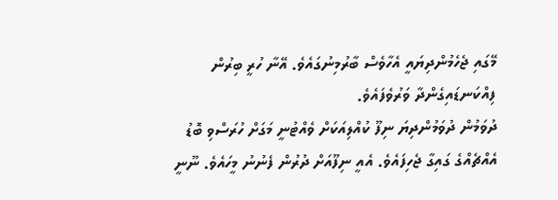މޭގައި ޖެހެމުންދިޔައީ އެހާވެސް ބާރުމިނުގައެވެ. އޭނާ ހުރީ ބިރުން ފިއްކަނޑައިގެންދާ ވަރުވެފައެވެ.
ދުވަމުން ދުވަމުންދިޔަ ނިފޫ ކުއްލިއަކަށް ވެއްޓުނީ މަގަށް ހުރަސްވި ބޮޑު އެއްޗެއްގެ ގައިގާ ޖެހިފައެވެ. އެއީ ނިފޫއަށް ދުރުން ފެނުނު މީހައެވެ. ނޫނީ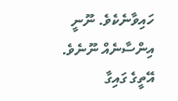ހައިވާނެކެވެ. ނޫނީ އިންސާނެއް ނޫނެވެ. އޭތީގެ ގައިގާ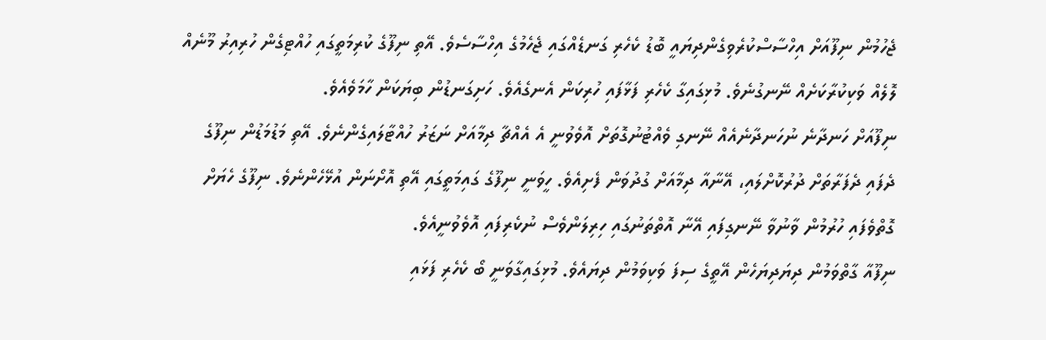ޖެހުމުން ނިފޫއަށް އިހްސާސްކުރެވިގެންދިޔައީ ބޮޑު ކެހެރި ގަނޑެއްގައި ޖެހެމުގެ އިހްސާސެވެ. އޭތި ނިފޫގެ ކުރިމަތީގައި ހުއްޓިގެން ހުރިއިރު މޫނެއް ލޮލެއް ވަކިކުރާކަށެއް ނޭނގުނެވެ. މުޅިގައިގާ ކެހެރި ފަޅާފައި ހުރިކަން އެނގެއެވެ. ހަށިގަނޑުން ބިޔަކަން ހާމަވެއެވެ.
ނިފޫއަށް ހަނދާނެ ނުހަނދާނެއެއް ނޭނގި ވެއްޓުނުގޮތަށް އޮވެވުނީ އެ އެއްޗާ ދިމާއަށް ނަޒަރު ހުއްޓާލައިގެންނެވެ. އޭތި މަޑުމަޑުން ނިފޫގެ ދެފައި ދެފަރާތަށް ދުރުކޮށްލައި، އޭނާއާ ދިމާއަށް ގުދުވަން ފެށިއެވެ. ހީވަނީ ނިފޫގެ ގައިމަތީގައި އޭތި އޮށޯނަން އުޅޭހެންނެވެ. ނިފޫގެ ހެޔަށް ގޮތްވެފައި ހުރުމުން ވާނުވާ ނޭނގިފައި އޭނާ އޮތްތަނުގައި ހިރިލަންވެސް ނުކެރިފައި އޮވެވުނީއެވެ.
ނިފޫއާ ގާތްވަމުން ދިޔަދިޔަހެން އޭތީގެ ސިފަ ވަކިވަމުން ދިޔައެވެ. މުޅިގައިގާވަނީ ބޯ ކެހެރި ފަޅައި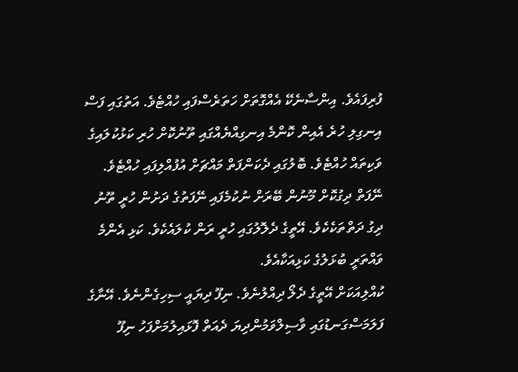ފުރިފައެވެ. އިންސާނެކޭ އެއްގޮތަށް ހަތަރެސްފައި ހުއްޓެވެ. އަތުގައި ފަސް އިނގިލި ހުރެ އެއިން ކޮންމެ އިނގިއްޔެއްގައި ތޫނުކޮށް ހުރި ކަޅުކުލައިގެ ވަކިތައް ހުއްޓެވެ. ބޮލުގައި ދެކަންފަތް މައްޗަށް އުފުއްލިފައި ހުއްޓެވެ. ނޭފަތް ދިގުކޮށް މޫނުން ބޭރަށް ނުކުމެފައި ނޭފަތުގެ ދަށުން ހުރީ ތޫނު ދިގު ދަތްތަކެކެވެ. އޭތީގެ ދެލޮލުގައި ހުރީ ރަން ކުލައެކެވެ. ކަޅި އެންމެ ވައްތަރީ ބުޅަލުގެ ކަޅިއަކާއެވެ.
ކުއްލިއަކަށް އޭތީގެ ދެލޯ ދިއްލުނެވެ. ނިފޫ ދިޔައީ ސިހިގެންނެވެ. އޭނާގެ ފަލަމަސްގަނޑުގައި ވާސިލްވަމުންދިޔަ ދެއަތް ފޮޅައިލުމަށްފަހު ނިފޫ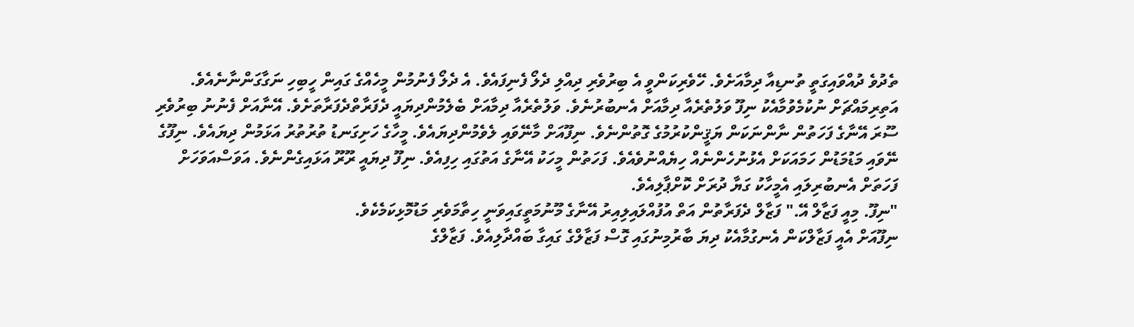ތެދުވެ ދުއްވައިގަތީ ތުނޑިއާ ދިމާއަށެވެ. ހޭވެރިކަންވީ އެ ބިރުވެރި ދިއްލި ދެލޯ ފެނިފައެވެ. އެ ދެލޯ ފެނުމުން މީހެއްގެ ގައިން ހީބިހި ނަގާގަންނާނެއެވެ.
އަތިރިމައްޗަށް ނުކުމެވުމާއެކު ނިފޫ ވަލުތެރެއާ ދިމާއަށް އެނބުރުނެވެ. ވަލުތެރެއާ ދިމާއަށް ބެލެމުންދިޔައީ ދެފަރާތްދެފަރާތަށެވެ. އޭނާއަށް ފެނުނު ބިރުވެރި ސޫރަ އޭނާގެ ފަހަތުން ނާންނަކަން ޔަޤީންކުރުމުގެ ގޮތުންނެވެ. ނިފޫއަށް މާނޭވައި ލެވެމުންދިޔައެވެ. މީހާގެ ހަށިގަނޑު ތުރުތުރު އަޅަމުން ދިޔައެވެ. ނިފޫގެ ނޭވައި މަޑުމަޑުން ހަމައަކަށް އެޅުނުހެންނެއް ހިޔެއްނުވެއެވެ. ފަހަތުން މީހަކު އޭނާގެ އަތުގައި ހިފިއެވެ. ނިފޫ ދިޔައީ ރޫރޫ އަޅައިގެންނެވެ. އަވަސްއަވަހަށް ފަހަތަށް އެނބުރިލައި އެމީހާކު ގަޔާ ދުރަށް ކޮށްޕާލިއެވެ.
"ނިފޫ. މިއީ ފަޒާލް އޭ." ފަޒާލް ދެފަރާތުން އަތް އުފުއްލައިލިއިރު އޭނާގެ މޫނުމަތީގައިވަނީ ހިތާމަވެރި މަޑުމޮޅިކަމެކެވެ.
ނިފޫއަށް އެއީ ފަޒާލްކަން އެނގުމާއެކު ދިޔަ ބާރުމިނުގައި ގޮސް ފަޒާލްގެ ގައިގާ ބައްދާލިއެވެ. ފަޒާލްގެ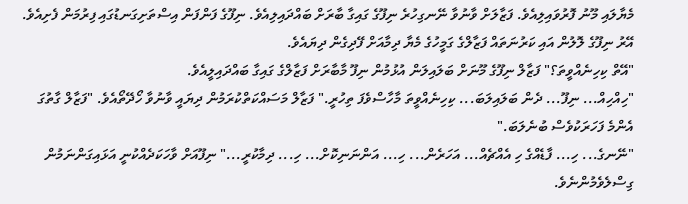މެޔާލައި މޫނު ފޮރުވައިލިއެވެ. ފަޒާލަށް ވާނުވާ ނޭނގިހުރެ ނިފޫގެ ގައިގާ ބާރަށް ބައްދައިލިއެވެ. ނިފޫގެ ފަންފަން އިސްތަށިގަނޑުގައި ފިރުމަން ފެށިއެވެ. އޭރު ނިފޫގެ ލޮލުން އައި ކަރުނަތައް ފަޒާލްގެ ގަމީހުގެ މެޔާ ދިމާއަށް ފޭދިގެން ދިޔައެވެ.
"އޭތް ކިހިނެއްވީތަ؟" ފަޒާލް ނިފޫގެ މޫނަށް ބަލައިލަން އުޅުމުން ނިފޫ މާބާރަށް ފަޒާލްގެ ގައިގާ ބައްދައިލީއެވެ.
"ހިއްހިއް... ނިފޫ... ދެން ބަލައިލަބަ... ކިހިނެއްވީތަ މާހާސްވެފަ ތިހުރީ." ފަޒާލް މަސައްކަތްކުރަމުން ދިޔައީ ވާނުވާ ހޯދޭތޯއެވެ. "ފަޒާލް ގާތުގަ އެންމެ ފަހަރަކުވެސް ބުނެލަބަ."
"ނޭނގެ... ހި... ފާޑެއްގެ ހި އެއްޗެއް... އަހަރެން... ހި... އަންނަނިކޮށް... ހި... ދިމާކުރީ..." ނިފޫއަށް ވާހަކަދެއްކުނީ އަޅައިގަންނަމުން ގިސްލެވެމުންނެވެ.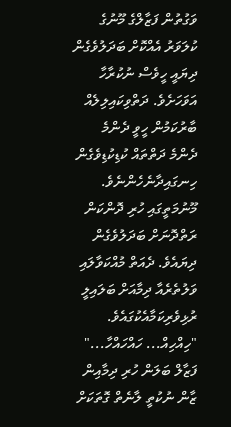ވަގުތުން ފަޒާލްގެ މޫނުގެ ކުލަވަރު އެއްކޮށް ބަދަލުވެގެން ދިޔައީ ހީވެސް ނުކުރާހާ އަވަހަށެވެ. ދަތްވިކައިލިލެއް ބާރުކަމުން ހީވީ ދެންމެ ދެންމެ ދަތްތައް ކުޑިކުޑިވެގެން ހިނގައިދާނެހެންނެވެ. މޫނުމަތީގައި ހުރި ދޮންކަން ރަތްދޮނަށް ބަދަލުވެގެން ދިޔައެވެ. ދެއަތް މުއްކަވާލައި ވަލުތެރެއާ ދިމާއަށް ބަލައިލީ ރުޅިވެރިކަމާއެކުގައެވެ.
"ހިއްހިއް... ހައްހައްހާ..." ފަޒާލް ބަލަން ހުރި ދިމާއިން ޒާން ނުކުތީ ލާނެތް ގޮތަކަށް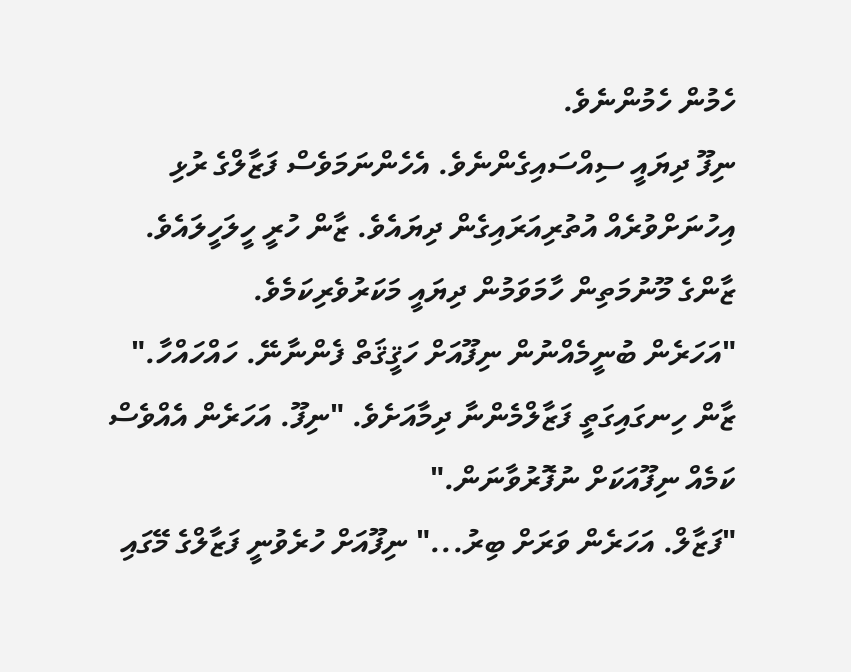ހެމުން ހެމުންނެވެ.
ނިފޫ ދިޔައީ ސިއްސައިގެންނެވެ. އެހެންނަމަވެސް ފަޒާލްގެ ރުޅި އިހުނަށްވުރެއް އުތުރިއަރައިގެން ދިޔައެވެ. ޒާން ހުރީ ހީލަހީލައެވެ. ޒާންގެ މޫނުމަތިން ހާމަވަމުން ދިޔައީ މަކަރުވެރިކަމެވެ.
"އަހަރެން ބުނީމެއްނުން ނިފޫއަށް ހަޤީޤަތް ފެންނާނޭ. ހައްހައްހާ." ޒާން ހިނގައިގަތީ ފަޒާލްމެންނާ ދިމާއަށެވެ. "ނިފޫ. އަހަރެން އެއްވެސް ކަމެއް ނިފޫއަކަށް ނުފޮރުވާނަން."
"ފަޒާލް. އަހަރެން ވަރަށް ބިރު..." ނިފޫއަށް ހުރެވުނީ ފަޒާލްގެ މޭގައި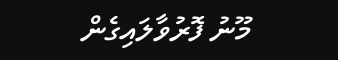މޫނު ފޮރުވާލައިގެން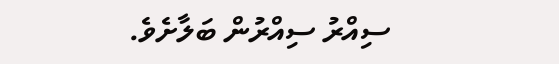ސިއްރު ސިއްރުން ބަލާށެވެ.